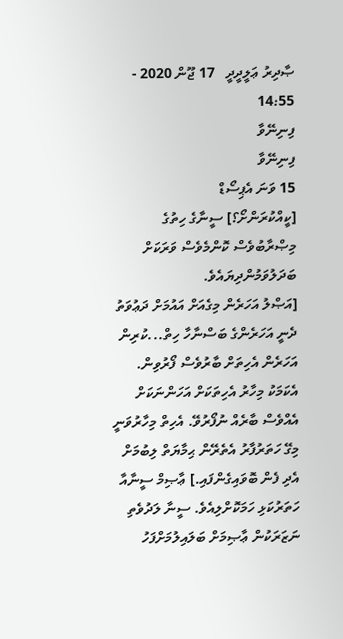ޞާދިރު ޢަލީދީދީ   17 ޖޫން 2020 - 14:55
ފިނިނޭވާ
ފިނިނޭވާ
15 ވަނަ އެޕިސޯޑް
[ކީއްކުރަންށޯ؟] ސީނާގެ ހިތުގެ މިޞްރާބުވެސް ކޮންމެވެސް ވަރަކަށް ބަދަލުވަމުންދިޔައެވެ.
[އަޞްލު އަހަރެން މިގެއަށް އައުމަށް ދަޢުވަތު ދެނީ އަހަރެންގެ ބަސްނާހާ ހިތް...ކުރިން އަހަރެން އެހިތަށް ބާރުވެސް ފޯރުވިން. އެކަމަކު މިހާރު އެހިތަކަށް އަހަންނަކަށް އެއްވެސް ބާރެއް ނުފޯރުވޭ. އެހިތް މިހާރުވަނީ މިގޭ ހަތަރުފާރު އެތެރޭން ޙިމާޔަތް ލިބުމަށް އެދި ފެން ބޮވައިގެންފައި.] ޢާޞިމް ސީނާއާ ހަތަރުކަޅި ހަމަކޮށްލިއެވެ. ސީނާ ލަދުވެތި ނަޒަރަކުން ޢާޞިމަށް ބަލައިލުމަށްފަހު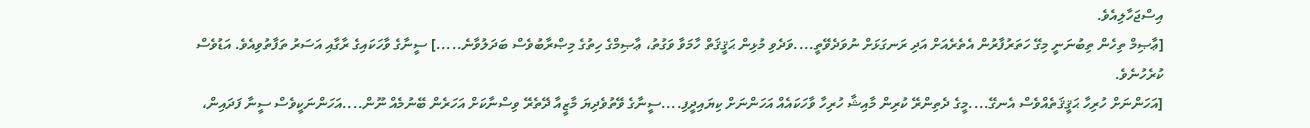އިސްޖަހާލިއެވެ.
[ޢާޞިމް ތިހެން ތިބުނަނީ މިގޭ ހަތަރުފާރުން އެތެރެއަށް އަދި ރަނގަޅަށް ނުވަދެވޭތީ....ވަދެވި މުޅިން ޙަޤީޤަތް ހާމަވާ ވަގުތު، ޢާޞިމްގެ ހިތުގެ މިޞްރާބުވެސް ބަދަލުވާނެ.....] ސީނާގެ ވާހަކައިގެ ރާގާއި އަސަރު ތަފާތުވިއެވެ. އަޑުވެސް ކުރެހުނެވެ.
[އަހަންނަށް ހުރިހާ ޙަޤީޤަތެއްވެސް އެނގޭ....މީގެ ދެތިންރޭ ކުރިން މާއިޝާ ހުރިހާ ވާހަކައެއް އަހަންނަށް ކިޔައިދީފި....ސީނާގެ ވޭތުވެދިޔަ މާޒީއާ ދޭތެރޭ ވިސްނާކަށް އަހަރެން ބޭނުމެއް ނޫން....އަހަންނަކީވެސް ސީނާ ފަދައިން،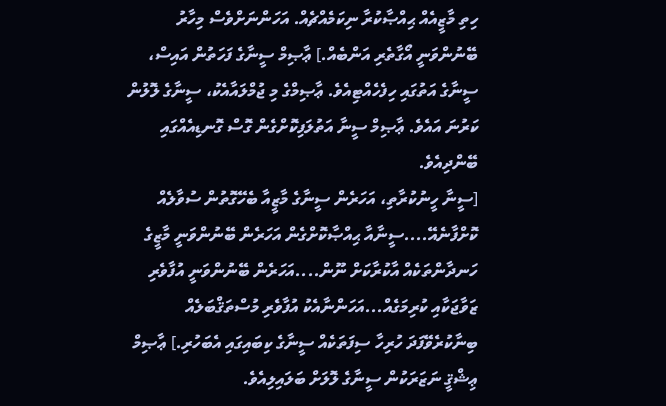ހިތި މާޒީއެއް ޙިއްޞާކުރާ ނިކަމެއްޗެއް. އަހަންނަށްވެސް މިހާރު ބޭނުންވަނީ އޯގާތެރި އަންބެއް.] ޢާޞިމް ސީނާގެ ފަހަތުން އައިސް، ސީނާގެ އަތުގައި ހިފެހެއްޓިއެވެ. ޢާޞިމްގެ މި ޖުމްލައާއެކު، ސީނާގެ ލޮލުން ކަރުނަ އައެވެ. ޢާޞިމް ސީނާ އަތުލަފިކޮށްގެން ގޮސް ގޮނޑިއެއްގައި ބޭންދިއެވެ.
[ސީނާ ހީނުކުރާތި، އަހަރެން ސީނާގެ މާޒީއާ ބެހޭގޮތުން ސުވާލެއް ކޮށްފާނެއޭ....ސީނާއާ ޙިއްޞާކޮށްގެން އަހަރެން ބޭނުންވަނީ މާޒީގެ ހަނދާންތަކެއް އާކުރާކަށް ނޫން....އަހަރެން ބޭނުންވަނީ އުފާވެރި ޒަވާޖަކާއި ކުރިމަގެއް...އަހަންނާއެކު އުފާވެރި މުސްތަޤްބަލެއް ބިނާކުރެވޭފަދަ ހުރިހާ ސިފަތަކެއް ސީނާގެ ކިބައިގައި އެބަހުރި.] ޢާޞިމް ޢިޝްޤީ ނަޒަރަކުން ސީނާގެ ލޮލަށް ބަލައިލިއެވެ.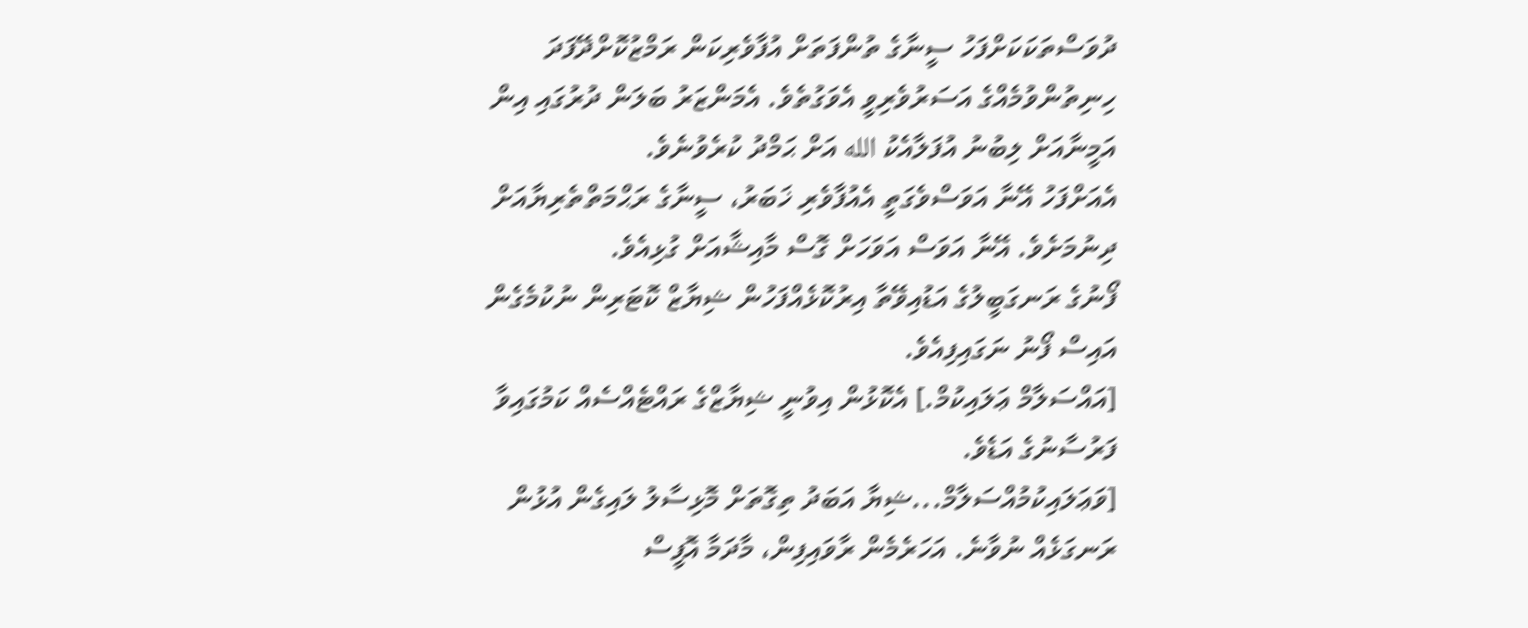ދުވަސްތަކަކަށްފަހު ސީނާގެ ތުންފަތަށް އުފާވެރިކަން ރަމްޒުކޮށްދޭފަދަ ހިނިތުންވުމެއްގެ އަސަރުވެރިވީ އެވަގުތެވެ. އެމަންޒަރު ބަލަން ދުރުގައި އިން އަމީނާއަށް ލިބުނު އުފަލާއެކު الله އަށް ޙަމްދު ކުރެވުނެވެ.
އެއަށްފަހު އޭނާ އަވަސްވެގަތީ އެއުފާވެރި ޚަބަރު، ސީނާގެ ރަޙްމަތްތެރިޔާއަށް ދިނުމަށެވެ. އޭނާ އަވަސް އަވަހަށް ގޮސް މާއިޝާއަށް ގުޅިއެވެ.
ފޯނުގެ ރަނގަބީލުގެ އަޑުއިވޭތާ އިރުކޮޅެއްފަހުން ޝިޔާޒް ކޮޓަރިން ނުކުމެގެން އައިސް ފޯނު ނަގައިފިއެވެ.
[އައްސަލާމް ޢަލައިކުމް.] އެކޮޅުން އިވުނީ ޝިޔާޒްގެ ރައްޓެއްސެއް ކަމުގައިވާ ފަރުސާނުގެ އަޑެވެ.
[ވަޢަލައިކުމުއްސަލާމް...ޝިޔާ އަބަދު ތިގޮތަށް މޮޅިސާލު ލައިގެން އުޅުން ރަނގަޅެއް ނުވާނެ. އަހަރެމެން ރާވައިފިން، މާދަމާ އޮފީސް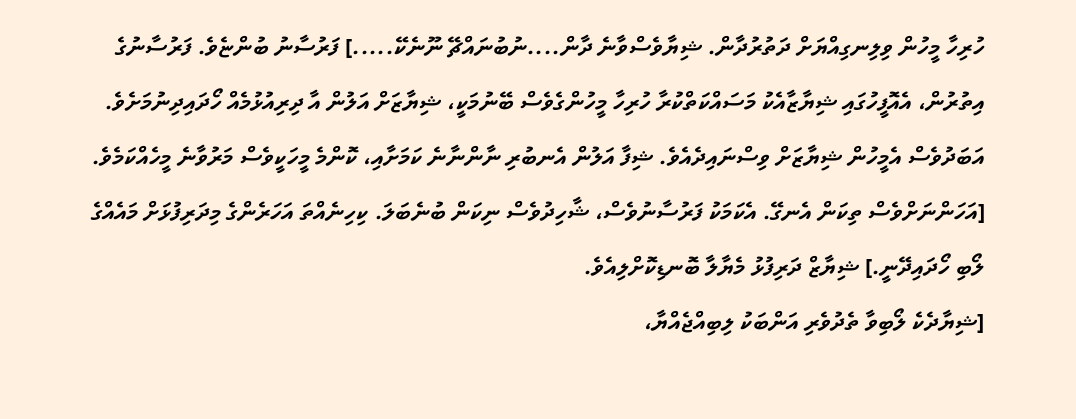ހުރިހާ މީހުން ވިލިނގިއްޔަށް ދަތުރުދާން. ޝިޔާވެސްވާނެ ދާން....ނުބުނައްޗޭ ނޫނެކޭ.....] ފަރުސާނު ބުންޏެވެ. ފަރުސާނުގެ އިތުރުން، އެއޮފީހުގައި ޝިޔާޒާއެކު މަސައްކަތްކުރާ ހުރިހާ މީހުންގެވެސް ބޭނުމަކީ، ޝިޔާޒަށް އަލުން އާ ދިރިއުޅުމެއް ހޯދައިދިނުމަށެވެ. އަބަދުވެސް އެމީހުން ޝިޔާޒަށް ވިސްނައިދެއެވެ. ޝިފާ އަލުން އެނބުރި ނާންނާނެ ކަމަށާއި، ކޮންމެ މީހަކީވެސް މަރުވާނެ މީހެއްކަމެވެ.
[އަހަންނަށްވެސް ތިކަން އެނގޭ. އެކަމަކު ފަރުސާނުވެސް، ޝާހިދުވެސް ނިކަން ބުނެބަލަ. ކިހިނެއްތަ އަހަރެންގެ މިދަރިފުޅަށް މައެއްގެ ލޯބި ހޯދައިދޭނީ.] ޝިޔާޒް ދަރިފުޅު މެޔާލާ ބޮނޑިކޮށްލިއެވެ.
[ޝިޔާދެކެ ލޯބިވާ ތެދުވެރި އަންބަކު ލިބިއްޖެއްޔާ،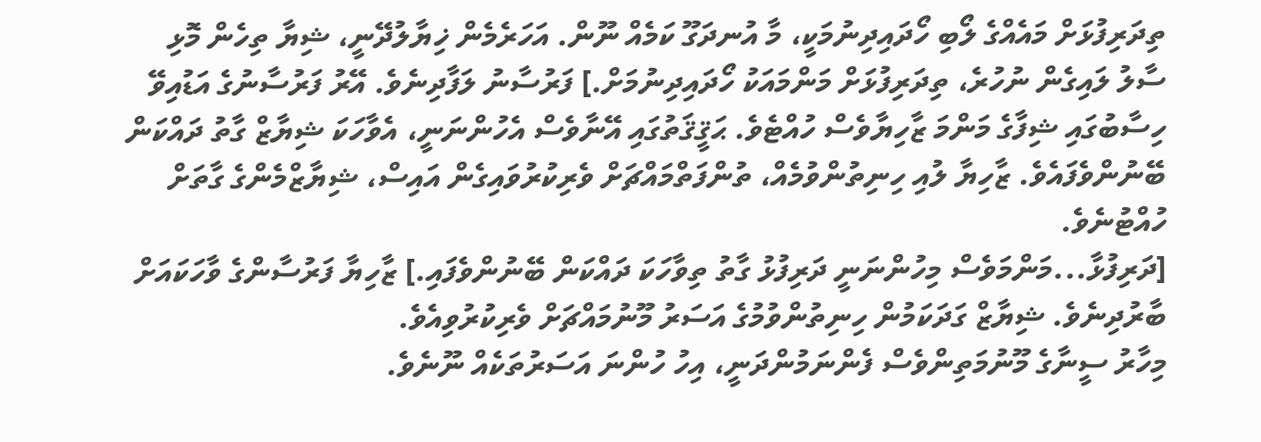ތިދަރިފުޅަށް މައެއްގެ ލޯބި ހޯދައިދިނުމަކީ، މާ އުނދަގޫ ކަމެއް ނޫން. އަހަރެމެން ޚިޔާލުދޭނީ، ޝިޔާ ތިހެން މޮޅި ސާލު ލައިގެން ނުހުރެ، ތިދަރިފުޅަށް މަންމައަކު ހޯދައިދިނުމަށް.] ފަރުސާނު ލަފާދިނެވެ. އޭރު ފަރުސާނުގެ އަޑުއިވޭ ހިސާބުގައި ޝިފާގެ މަންމަ ޒާހިޔާވެސް ހުއްޓެވެ. ޙަޤީޤަތުގައި އޭނާވެސް އެހުންނަނީ، އެވާހަކަ ޝިޔާޒް ގާތު ދައްކަން ބޭނުންވެފައެވެ. ޒާހިޔާ ލުއި ހިނިތުންވުމެއް، ތުންފަތްމައްޗަށް ވެރިކުރުވައިގެން އައިސް، ޝިޔާޒްމެންގެ ގާތަށް ހުއްޓުނެވެ.
[ދަރިފުޅާ...މަންމަވެސް މިހުންނަނީ ދަރިފުޅު ގާތު ތިވާހަކަ ދައްކަން ބޭނުންވެފައި.] ޒާހިޔާ ފަރުސާންގެ ވާހަކައަށް ބާރުދިނެވެ. ޝިޔާޒް ގަދަކަމުން ހިނިތުންވުމުގެ އަސަރު މޫނުމައްޗަށް ވެރިކުރުވިއެވެ.
މިހާރު ސީނާގެ މޫނުމަތިންވެސް ފެންނަމުންދަނީ، އިހު ހުންނަ އަސަރުތަކެއް ނޫނެވެ.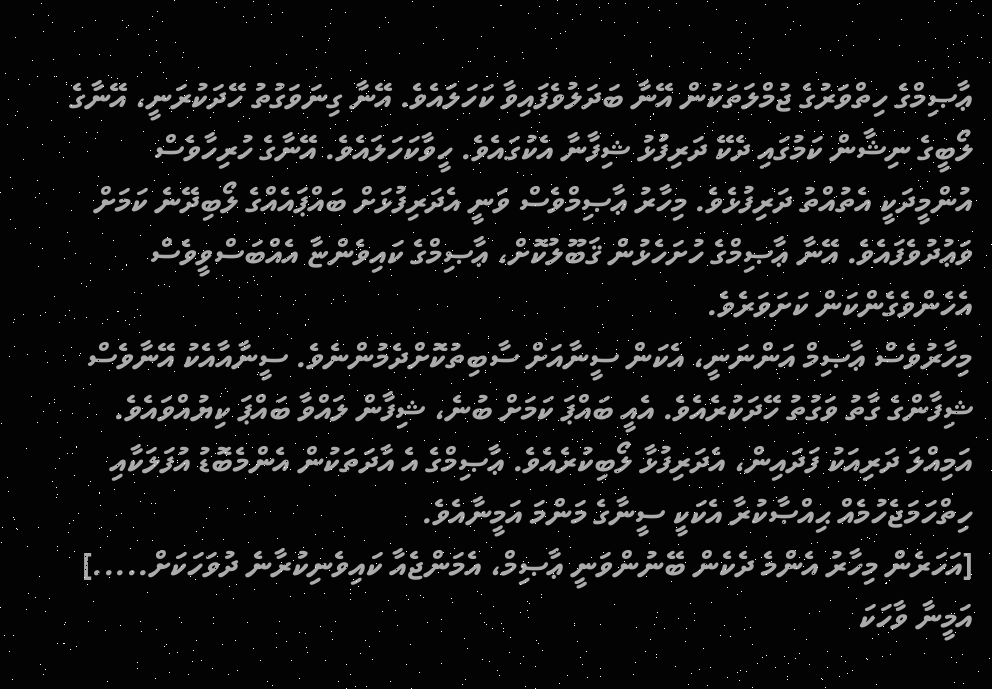ޢާޞިމްގެ ހިތްވަރުގެ ޖުމްލަތަކުން އޭނާ ބަދަލުވެފައިވާ ކަހަލައެވެ. އޭނާ ގިނަވަގުތު ހޭދަކުރަނީ، އޭނާގެ ލޯބީގެ ނިޝާން ކަމުގައި ދެކޭ ދަރިފުޅު ޝިފާނާ އެކުގައެވެ. ހީވާކަހަލައެވެ. އޭނާގެ ހުރިހާވެސް އުންމީދަކީ އެތުއްތު ދަރިފުޅެވެ. މިހާރު ޢާޞިމްވެސް ވަނީ އެދަރިފުޅަށް ބައްޕައެއްގެ ލޯބިދޭނެ ކަމަށް ވަޢުދުވެފައެވެ. އޭނާ ޢާޞިމްގެ ހުށަހެޅުން ޤަބޫލުކޮށް، ޢާޞިމްގެ ކައިވެންޏާ އެއްބަސްވީވެސް އެހެންވެގެންކަން ކަށަވަރެވެ.
މިހާރުވެސް ޢާޞިމް އަންނަނީ، އެކަން ސީނާއަށް ސާބިތުކޮށްދެމުންނެވެ. ސީނާއާއެކު އޭނާވެސް ޝިފާންގެ ގާތު ވަގުތު ހޭދަކުރެއެވެ. އެއީ ބައްޕަ ކަމަށް ބުނެ، ޝިފާން ލައްވާ ބައްޕަ ކިޔުއްވައެވެ. އަމިއްލަ ދަރިއަކު ފަދައިން، އެދަރިފުޅާ ލޯބިކުރެއެވެ. ޢާޞިމްގެ އެ އާދަތަކުން އެންމެބޮޑު އުފަލަކާއި ހިތްހަމަޖެހުމެއް ޙިއްޞާކުރާ އެކަކީ ސީނާގެ މަންމަ އަމީނާއެވެ.
[އަހަރެން މިހާރު އެންމެ ދެކެން ބޭނުންވަނީ ޢާޞިމް، އެމަންޖެއާ ކައިވެނިކުރާނެ ދުވަހަކަށް.....] އަމީނާ ވާހަކަ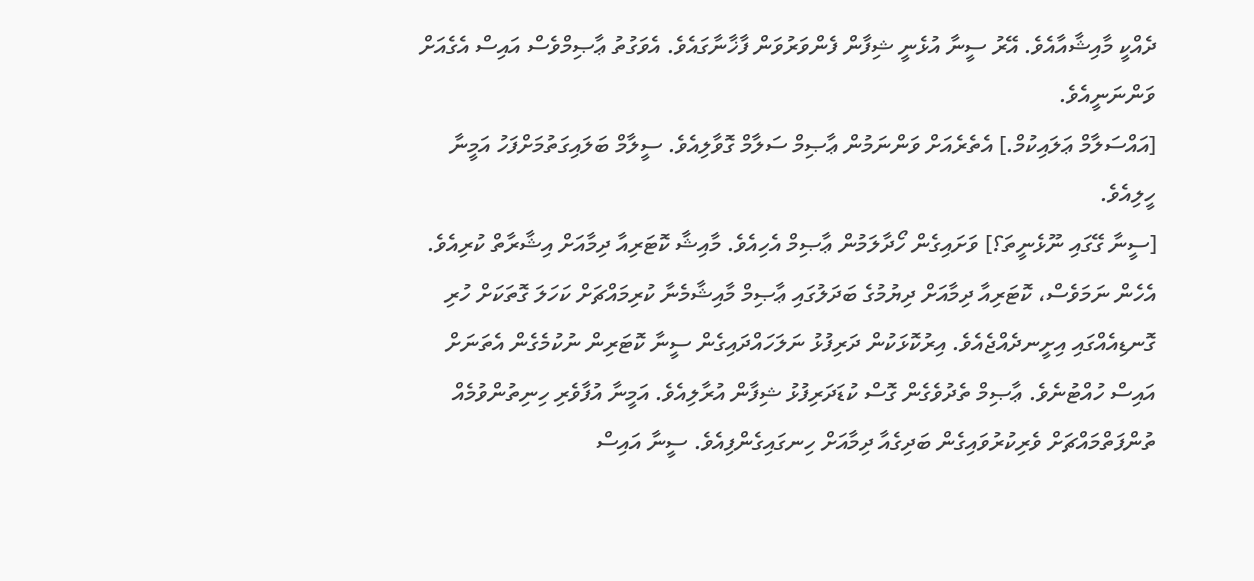ދެއްކީ މާއިޝާއާއެވެ. އޭރު ސީނާ އުޅެނީ ޝިފާން ފެންވަރުވަން ފާޚާނާގައެވެ. އެވަގުތު ޢާޞިމްވެސް އައިސް އެގެއަށް ވަންނަނީއެވެ.
[އައްސަލާމް ޢަލައިކުމް.] އެތެރެއަށް ވަންނަމުން ޢާޞިމް ސަލާމް ގޮވާލިއެވެ. ސީލާމް ބަލައިގަތުމަށްފަހު އަމީނާ ހީލިއެވެ.
[ސީނާ ގޭގައި ނޫޅެނީތަ؟] ވަށައިގެން ހޯދާލަމުން ޢާޞިމް އެހިއެވެ. މާއިޝާ ކޮޓަރިއާ ދިމާއަށް އިޝާރާތް ކުރިއެވެ. އެހެން ނަމަވެސް، ކޮޓަރިއާ ދިމާއަށް ދިޔުމުގެ ބަދަލުގައި ޢާޞިމް މާއިޝާމެނާ ކުރިމައްޗަށް ކަހަލަ ގޮތަކަށް ހުރި ގޮނޑިއެއްގައި އިށީނދެއްޖެއެވެ. އިރުކޮޅަކުން ދަރިފުޅު ނަލަހައްދައިގެން ސީނާ ކޮޓަރިން ނުކުމެގެން އެތަނަށް އައިސް ހުއްޓުނެވެ. ޢާޞިމް ތެދުވެގެން ގޮސް ކުޑަދަރިފުޅު ޝިފާން އުރާލިއެވެ. އަމީނާ އުފާވެރި ހިނިތުންވުމެއް ތުންފަތްމައްޗަށް ވެރިކުރުވައިގެން ބަދިގެއާ ދިމާއަށް ހިނގައިގެންފިއެވެ. ސީނާ އައިސް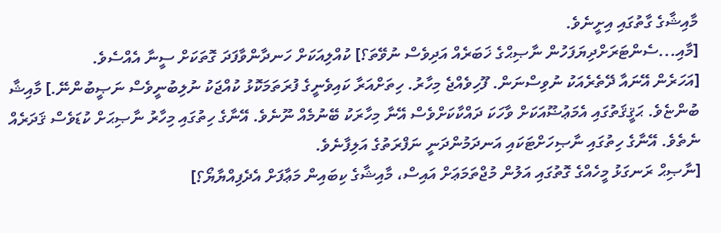މާއިޝާގެ ގާތުގައި އިށީނެވެ.
[މާއި...ސެންޓަރަށްދިޔަފަހުން ނާޞިޙްގެ ޚަބަރެއް އަދިވެސް ނުވޭތަ؟] ކުއްލިއަކަށް ހަނދާންވާފަދަ ގޮތަކަށް ސީނާ އެއްސެވެ.
[އަހަރެން އޭނައާ ދޭތެރެއަކު ނުވިސްނަން. ފޫހިވެއްޖެ މިހާރު. ހިތަށްއަރާ ކައިވެނީގެ ފުރަތަމަކޮޅު ކުއްޖަކު ނުލިބުނީވެސް ނަޞީބުންނޭ.] މާއިޝާ ބުންޏެވެ. ޙަޤީޤަތުގައި އެމަޢުޟޫއަކަށް ވާހަކަ ދައްކާކަށްވެސް އޭނާ މިހާރަކު ބޭނުމެއް ނޫނެވެ. އޭނާގެ ހިތުގައި މިހާރު ނާޞިޙަށް ކުޑަވެސް ޤަދަރެއް ނެތެވެ. އޭނާގެ ހިތުގައި ނާޞިހަށްޓަކައި އަނދަމުންދަނީ ނަފްރަތުގެ އަލިފާނެވެ.
[ނާޞިޙް ރަނގަޅު މީހެއްގެ ގޮތުގައި އަލުން މުޖްތަމަޢަށް އައިސް، މާއިޝާގެ ކިބައިން މަޢާފަށް އެދެފިއްޔާޔޯ؟]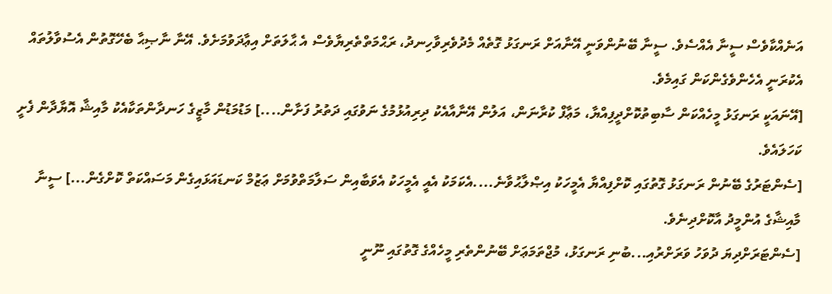އަނެއްކާވެސް ސީނާ އެއްސެވެ. ސީނާ ބޭނުންވަނީ އޭނާއަށް ރަނގަޅު ގޮތެއް މެދުވެރިވާހިނދު، ރަޙްމަތްތެރިޔާވެސް އެ ޙާލަތަށް އިޢާދަވުމަށެވެ. އޭނާ ނާޞިޙާ ބެހޭގޮތުން އެސުވާލުތައް އެކުރަނީ އެހެންވެގެންކަން ގައިމެވެ.
[އޭނައަކީ ރަނގަޅު މީހެއްކަން ސާބިތުކޮށްދީފިއްޔާ، މަޢާފް ކުރާނަން، އަލުން އޭނާއާއެކު ދިރިއުޅުމުގެ ނަވުގައި ދަތުރު ފަށާން....] މަޑުމަޑުން މާޒީގެ ހަނދާންތަކާއެކު މާއިޝާ އޮޔާދާން ފެށީ ކަހަލައެވެ.
[ސެންޓަރުގެ ބޭނުން ރަނގަޅު ގޮތުގައި ކޮށްފިއްޔާ އެމީހަކު އިޞްލާޙުވާނެ....އެކަމަކު އެއީ އެމީހަކު އެވަބާއިން ސަލާމަތްވުމަށް ޢަޒުމް ކަނޑައަޅައިގެން މަސައްކަތް ކޮށްގެން...] ސީނާ މާއިޝާގެ އުންމީދު އާކޮށްދިނެވެ.
[ސެންޓަރަށްދިޔަ ދުވަހު ވަރަށްރުއި...ބުނި ރަނގަޅު، މުޖްތަމަޢަށް ބޭނުންތެރި މީހެއްގެ ގޮތުގައި ނޫނީ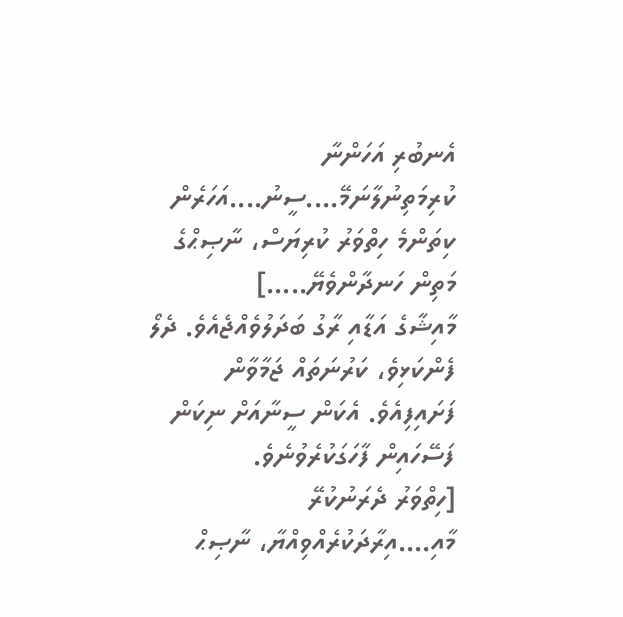އެނބުރި އަހަންނާ ކުރިމަތިނުލާނަމޭ....ސީނު....އަހަރެން ކިތަންމެ ހިތްވަރު ކުރިޔަސް، ނާޞިޙްގެ މަތިން ހަނދާންވެޔޭ.....]
މާއިޝާގެ އަޑާއި ރާގު ބަދަލުވެއްޖެއެވެ. ދެލޯ ފެންކަޅިވެ، ކަރުނަތައް ޖަމާވާން ފަށައިފިއެވެ. އެކަން ސީނާއަށް ނިކަން ފަސޭހައިން ފާހަގަކުރެވުނެވެ.
[ހިތްވަރު ދެރަނުކުރޭ މާއި....އިރާދަކުރެއްވިއްޔާ، ނާޞިޙް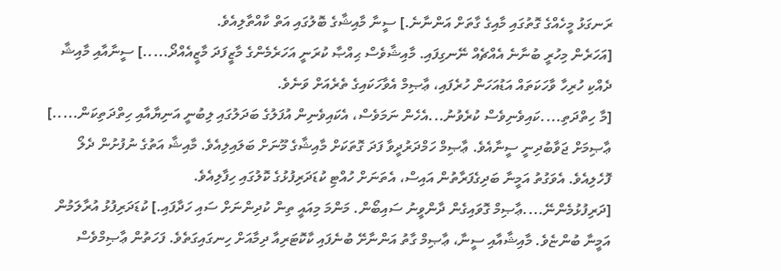ރަނގަޅު މީހެއްގެ ގޮތުގައި މާއިގެ ގާތަށް އަންނާނެ.] ސީނާ މާއިޝާގެ ބޮލުގައި އަތް ކާއްތާލިއެވެ.
[އަހަރެން މިހުރީ ބުނާނެ އެއްޗެއް ނޭނގިފައި. މާއިޝާވެސް ޙިއްޞާ ކުރަނީ އަހަރެމެންގެ މާޒީފަދަ މާޒީއެއްދޯ.....] ސީނާއާއި މާއިޝާ ދެއްކި ހުރިހާ ވާހަކަތައް އަޑުއަހަން ހުރެފައި، ޢާޞިމް އެވާހަކައިގެ ތެރެއަށް ވަނެވެ.
[މާ ހިތްދަތި....ކައިވެނިވެސް ކުރެވުނު...އެހެން ނަމަވެސް، އެކައިވެނިން އުފަލުގެ ބަދަލުގައި ލިބުނީ އަނިޔާއާއި ހިތްދަތިކަން.....] ޢާޞިމަށް ޖަވާބުދިނީ ސީނާއެވެ. ޢާޞިމް ހަމްދަރުދީވާ ފަދަ ގޮތަކަށް މާއިޝާގެ މޫނަށް ބަލައިލިއެވެ. މާއިޝާ އަތުގެ ނުފުށުން ދެލޯ ފޮހެލިއެވެ. އެވަގުތު އަމީނާ ބަދިގެފަރާތުން އައިސް، އެތަނަށް ހުއްޓި ކުޑަދަރިފުޅުގެ ކޮލުގައި ހިފާލިއެވެ.
[ދަރިފުޅުމެންނޭ....ޢާޞިމް ގޮވައިގެން ދާންވީނު ސައިބޯން. މަންމަ މިއައީ ތިން ކުދިންނަށް ސައި ހަދާފައި.] ކުޑަދަރިފުޅު އުރާލަމުން އަމީނާ ބުންޏެވެ. މާއިޝާއާއި ސީނާ، ޢާޞިމް ގާތު އަންނާށޭ ބުނެފައި ކާކޮޓަރިއާ ދިމާއަށް ހިނގައިގަތެވެ. ފަހަތުން ޢާޞިމްވެސް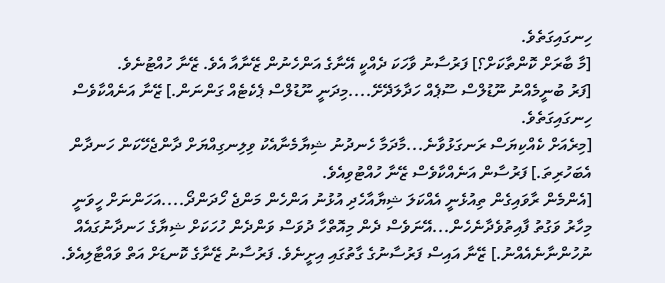ހިނގައިގަތެވެ.
[މާ ބާރަށް ކޮންތާކަށް؟] ފަރުސާނު ވާހަކަ ދެއްކީ އޭނާގެ އަންހެނުން ޒޭނާއާ އެވެ. ޒޭނާ ހުއްޓުނެވެ.
[ފަރު ބުނީމެއްނު ނޫޑުލްސް ސޫޕެއް ހަދާލަދޭށޭ....މިދަނީ ނޫޑުލްސް ޕެކެޓެއް ގަންނަން.] ޒޭނާ އަނެއްކާވެސް ހިނގައިގަތެވެ.
[މިރެއަށް ކެއްކިޔަސް ރަނގަޅުވާނެ...މާދަމާ ހެނދުނު ޝިޔާމެނާއެކު ވިލިނގިއްޔަށް ދާންޖެހޭކަން ހަނދާން އެބަހުރިތަ.] ފަރުސާން އަނެއްކާވެސް ޒޭނާ ހުއްޓުވިއެވެ.
[އެންމެން ރާވައިގެން ތިއުޅެނީ އެއްކަލަ ޝިޔާއާހެދި އުޅުނު އަންހެން މަންޖެ ހޯދަންދޯ....އަހަންނަށް ހީވަނީ މިހާރު ވަގުތު ފާއިތުވެދާނެހެން...އޭނަވެސް ދެން މިއޮތްހާ ދުވަސް ވަންދެން ހުހަކަށް ޝިޔާގެ ހަނދާނުގައެއް ނުހުންނާނެއެއްނު.] ޒޭނާ އައިސް ފަރުސާނުގެ ގާތުގައި އިށީނެވެ. ފަރުސާނު ޒޭނާގެ ކޮނޑަށް އަތް ވައްޓާލިއެވެ.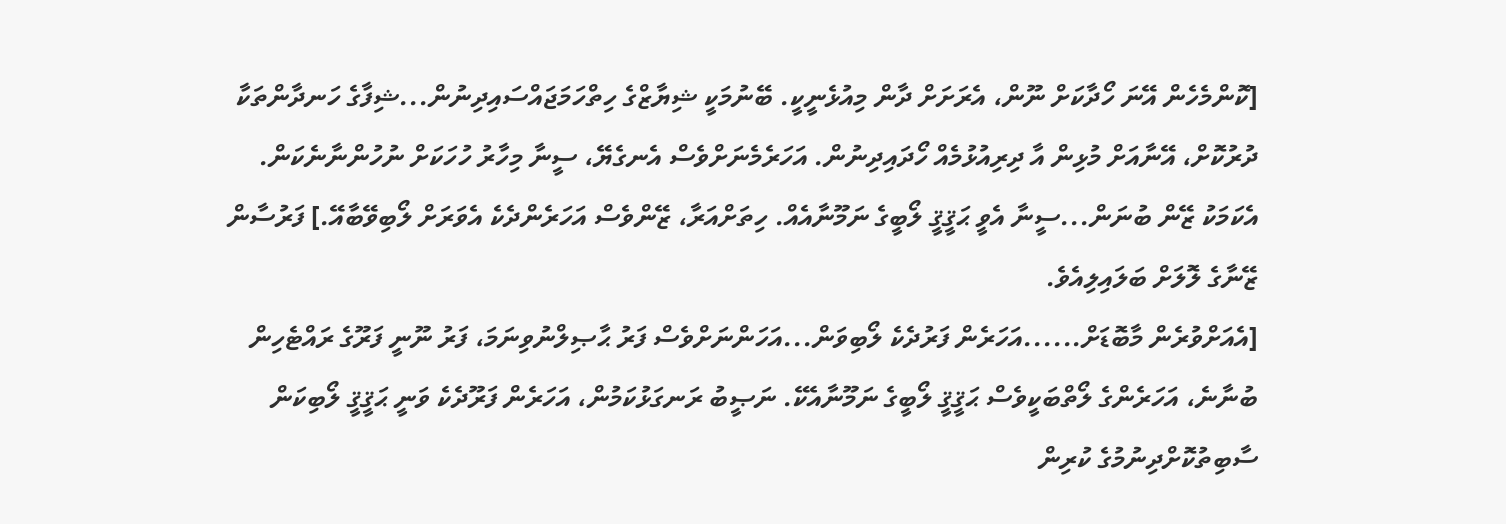[ކޮންމެހެން އޭނަ ހޯދާކަށް ނޫން، އެރަށަށް ދާން މިއުޅެނީކީ. ބޭނުމަކީ ޝިޔާޒްގެ ހިތްހަމަޖައްސައިދިނުން...ޝިފާގެ ހަނދާންތަކާ ދުރުކޮށް، އޭނާއަށް މުޅިން އާ ދިރިއުޅުމެއް ހޯދައިދިނުން. އަހަރެމެނަށްވެސް އެނގެޔޭ، ސީނާ މިހާރު ހުހަކަށް ނުހުންނާނެކަން. އެކަމަކު ޒޭން ބުނަން...ސީނާ އެވީ ޙަޤީޤީ ލޯބީގެ ނަމޫނާއެއް. ހިތަށްއަރާ، ޒޭންވެސް އަހަރެންދެކެ އެވަރަށް ލޯބިވޭބާއޭ.] ފަރުސާން ޒޭނާގެ ލޮލަށް ބަލައިލިއެވެ.
[އެއަށްވުރެން މާބޮޑަށް......އަހަރެން ފަރުދެކެ ލޯބިވަން...އަހަންނަށްވެސް ފަރު ޙާޞިލްނުވިނަމަ، ފަރު ނޫނީ ފަރޫގެ ރައްޓެހިން ބުނާނެ، އަހަރެންގެ ލޯތްބަކީވެސް ޙަޤީޤީ ލޯބީގެ ނަމޫނާއެކޭ. ނަޞީބު ރަނގަޅުކަމުން، އަހަރެން ފަރޫދެކެ ވަނީ ޙަޤީޤީ ލޯބިކަން ސާބިތުކޮށްދިނުމުގެ ކުރިން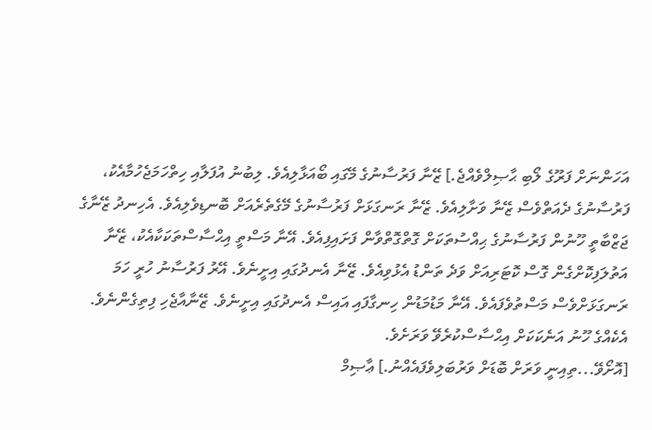އަހަންނަށް ފަރޫގެ ލޯބި ޙާޞިލްވެއްޖެ.] ޒޭނާ ފަރުސާނުގެ މޭގައި ބޯއަޅާލިއެވެ. ލިބުނު އުފަލާއި ހިތްހަމަޖެހުމާއެކު، ފަރުސާނުގެ ދެއަތްވެސް ޒޭނާ ވަށާލިއެވެ. ޒޭނާ ރަނގަޅަށް ފަރުސާނުގެ މޭގެތެރެއަށް ބޮނޑިވެލިއެވެ. އެހިނދު ޒޭނާގެ ޖަޒްބާތީ ހޫނުން ފަރުސާނުގެ ޙިއްސުތަކަށް ގޮތްގޮތްވާން ފަށައިފިއެވެ. އޭނާ މަސްތީ އިޙްސާސްތަކަކާއެކު، ޒޭނާ އަތުލަފިކޮށްގެން ގޮސް ކޮޓަރިއަށް ވަދެ ތަންޑު އެޅުވިއެވެ. ޒޭނާ އެނދުގައި އިށީނެވެ. އޭރު ފަރުސާނު ހުރީ ހަމަ ރަނގަޅަށްވެސް މަސްތުވެފައެވެ. އޭނާ މަޑުމަޑުން ހިނގާފައި އައިސް އެނދުގައި އިށީނެވެ. ޒޭނާއާޖެހި ފިތިގެންނެވެ. އެކެއްގެ ހޫނު އަނެކަކަށް އިޙްސާސްކުރެވޭ ވަރަށެވެ.
[އޮށޯވޭ...ތިއިނީ ވަރަށް ބޮޑަށް ވަރުބަލިވެފައެއްނު.] ޢާޞިމް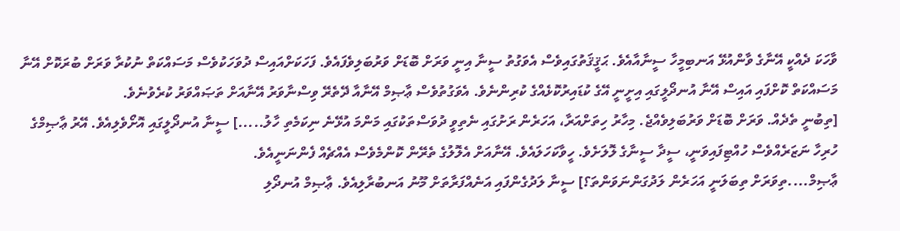ވާހަކަ ދެއްކީ އޭނާގެ ވާންއުޅޭ އަނބިމީހާ ސީނާއާއެވެ. ޙަޤީޤަތުގައިވެސް އެވަގުތު ސީނާ އިނީ ވަރަށް ބޮޑަށް ވަރުބަލިވެފައެވެ. ފަހަކަށްއައިސް ދުވަހަކުވެސް މަސައްކަތް ނުކުރާ ވަރަށް ބުރަކޮށް އޭނާ މަސައްކަތް ކޮށްފައި އައިސް އޭނާ އުނދޯލީގައި އިށީނީ އޭގެ ކުޑައިރުކޮޅެއްގެ ކުރިންނެވެ. އެވަގުތުވެސް ޢާޞިމް އޭނާއާ ދޭތެރޭ ވިސްނާވަރު އޭނާއަށް ތަޞައްވަރު ކުރެވުނެވެ.
[ތިބުނީ ތެދެއް. ވަރަށް ބޮޑަށް ވަރުބަލިވެއްޖެ. މިހާރު ހިތަށްއަރާ، އަހަރެން ރަށުގައި ނެތިވީ ދުވަސްތަކުގައި މަންމަ އުޅޭނެ ނިކަމެތި ހާލު.....] ސީނާ އުނދޯލީގައި އޮށޯވެލިއެވެ. އޭރު ޢާޞިމްގެ ހުރިހާ ނަޒަރެއްވެސް ހުއްޓިފައިވަނީ، ސީދާ ސީނާގެ ލޮލަށެވެ. ހީވާކަހަލައެވެ. އޭނާއަށް އެލޮލުގެ ތެރޭން ކޮންމެވެސް އެއްޗެއް ފެންނަނީއެވެ.
ޢާޞިމް....ތިވަރަށް ތިބަލަނީ އަހަރެން ލަދުގަންނަވަންތަ؟] ސީނާ ލަދުގެންފައި އަނެއްފަރާތަށް މޫނު އަނބުރާލިއެވެ. ޢާޞިމް އުނދޯލި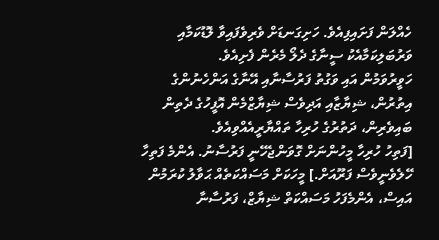ހެއްލަން ފަށައިފިއެވެ. ހަށިގަނޑަށް ވެރިވެފައިވާ ލޮޑުކަމާއި ވަރުބަލިކަމާއެކު ސީނާގެ ދެލޯ މެރެން ފެށިއެވެ.
ހަވީރުވަމުން އައި ވަގުތު ފަރުސާނާއި އޭނާގެ އަންހެނުންގެ އިތުރުން، ޝިޔާޒާއި އަދިވެސް ޝިޔާޒްމެން އޮފީހުގެ ދެތިން ބައިވެރިން، ދަތުރުގެ ހުރިހާ ތައްޔާރީއެއްވިއެވެ.
[ފަތިހު ހުރިހާ މީހުންނަށް ގޮވަންޖެހޭނީ ފަރުސާނު. އެންމެ ފަތިހާ ހޭލެވެނީވެސް ފަރޫއަށް.] މީހަކަށް މަސައްކަތެއް ޙަވާލު ކުރަމުން އައިސް، އެންމެފަހު މަސައްކަތް ޝިޔާޒް، ފަރުސާނާ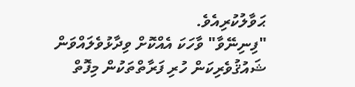ޙަވާލުކުރިއެވެ.
"ފިނިނޭވާ" ވާހަކަ އެއްކޮށް ވިދާޅުވެލައްވަން ޝައުޤުވެރިކަން ހުރި ފަރާތްތަކުން މިފޮތް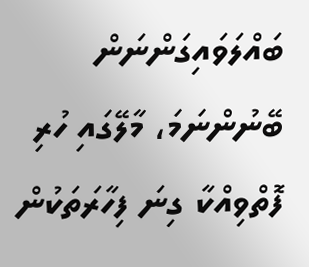ބައްލަވައިގަންނަން ބޭނުންނަމަ، މާލޭގައި ހުރި ފޮތްވިއްކާ ގިނަ ފިހާރަތަކުން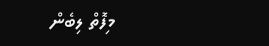މިފޮތް ލިބެން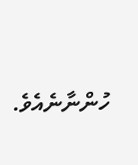ހުންނާނެއެވެ.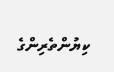ކިޔުންތެރިންގެ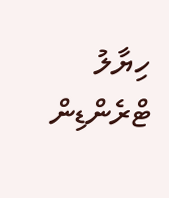ހިޔާލު
ޓްރެންޑިން